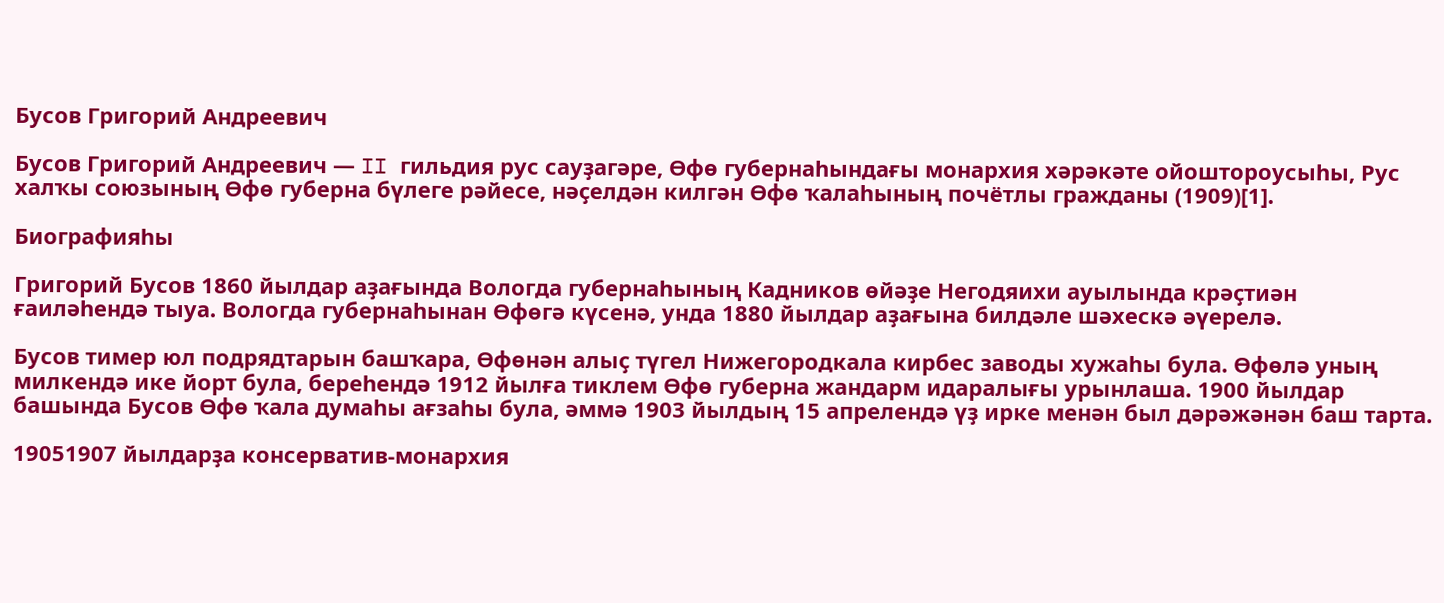Бусов Григорий Андреевич

Бусов Григорий Андреевич — II гильдия рус сауҙагәре, Өфө губернаһындағы монархия хәрәкәте ойоштороусыһы, Рус халҡы союзының Өфө губерна бүлеге рәйесе, нәҫелдән килгән Өфө ҡалаһының почётлы гражданы (1909)[1].

Биографияһы

Григорий Бусов 1860 йылдар аҙағында Вологда губернаһының Кадников өйәҙе Негодяихи ауылында крәҫтиән ғаиләһендә тыуа. Вологда губернаһынан Өфөгә күсенә, унда 1880 йылдар аҙағына билдәле шәхескә әүерелә.

Бусов тимер юл подрядтарын башҡара, Өфөнән алыҫ түгел Нижегородкала кирбес заводы хужаһы була. Өфөлә уның милкендә ике йорт була, береһендә 1912 йылға тиклем Өфө губерна жандарм идаралығы урынлаша. 1900 йылдар башында Бусов Өфө ҡала думаһы ағзаһы була, әммә 1903 йылдың 15 апрелендә үҙ ирке менән был дәрәжәнән баш тарта.

19051907 йылдарҙа консерватив-монархия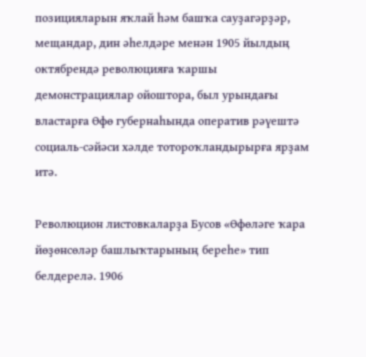позицияларын яҡлай һәм башҡа сауҙагәрҙәр, мещандар, дин әһелдәре менән 1905 йылдың октябрендә революцияға ҡаршы демонстрациялар ойоштора, был урындағы властарға Өфө губернаһында оператив рәүештә социаль-сәйәси хәлде тотороҡландырырға ярҙам итә.

Революцион листовкаларҙа Бусов «Өфөләге ҡара йөҙөнсөләр башлыҡтарының береһе» тип белдерелә. 1906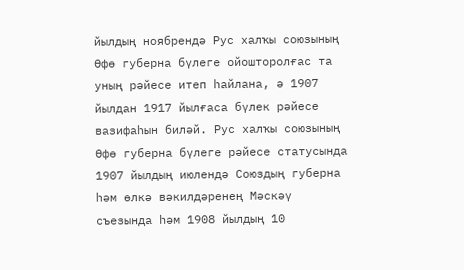йылдың ноябрендә Рус халҡы союзының Өфө губерна бүлеге ойошторолғас та уның рәйесе итеп һайлана, ә 1907 йылдан 1917 йылғаса бүлек рәйесе вазифаһын биләй. Рус халҡы союзының Өфө губерна бүлеге рәйесе статусында 1907 йылдың июлендә Союздың губерна һәм өлкә вәкилдәренең Мәскәү съезында һәм 1908 йылдың 10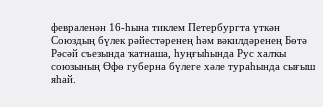февраленән 16-һына тиклем Петербургта үткән Союздың бүлек рәйестәренең һәм вәкилдәренең Бөтә Рәсәй съезында ҡатнаша, һуңғыһында Рус халҡы союзының Өфө губерна бүлеге хәле тураһында сығыш яһай.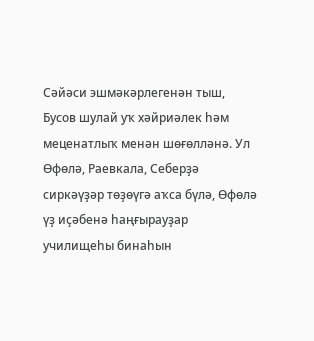Сәйәси эшмәкәрлегенән тыш, Бусов шулай уҡ хәйриәлек һәм меценатлыҡ менән шөғөлләнә. Ул Өфөлә, Раевкала, Себерҙә сиркәүҙәр төҙөүгә аҡса бүлә, Өфөлә үҙ иҫәбенә һаңғырауҙар училищеһы бинаһын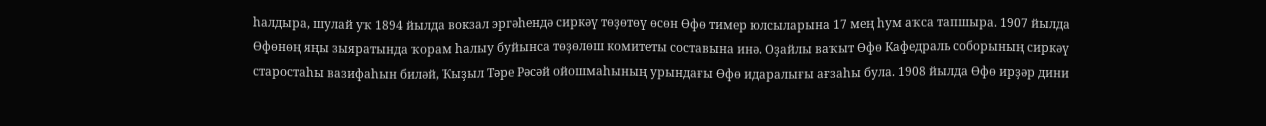һалдыра, шулай уҡ 1894 йылда вокзал эргәһендә сиркәү төҙөтөү өсөн Өфө тимер юлсыларына 17 мең һум аҡса тапшыра. 1907 йылда Өфөнөң яңы зыяратында ҡорам һалыу буйынса төҙөлөш комитеты составына инә. Оҙайлы ваҡыт Өфө Кафедраль соборының сиркәү старостаһы вазифаһын биләй, Ҡыҙыл Тәре Рәсәй ойошмаһының урындағы Өфө идаралығы ағзаһы була. 1908 йылда Өфө ирҙәр дини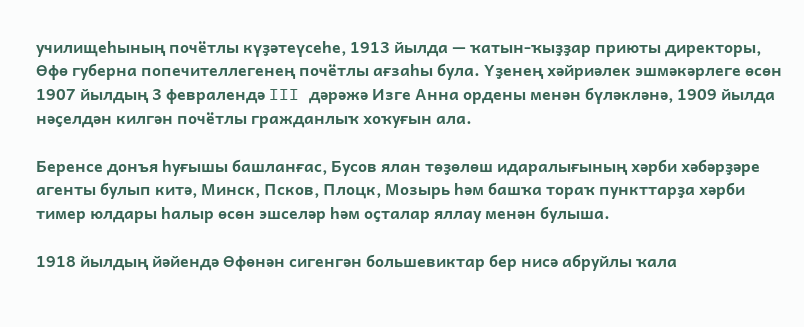училищеһының почётлы күҙәтеүсеһе, 1913 йылда — ҡатын-ҡыҙҙар приюты директоры, Өфө губерна попечителлегенең почётлы ағзаһы була. Үҙенең хәйриәлек эшмәкәрлеге өсөн 1907 йылдың 3 февралендә III дәрәжә Изге Анна ордены менән бүләкләнә, 1909 йылда нәҫелдән килгән почётлы гражданлыҡ хоҡуғын ала.

Беренсе донъя һуғышы башланғас, Бусов ялан төҙөлөш идаралығының хәрби хәбәрҙәре агенты булып китә, Минск, Псков, Плоцк, Мозырь һәм башҡа тораҡ пункттарҙа хәрби тимер юлдары һалыр өсөн эшселәр һәм оҫталар яллау менән булыша.

1918 йылдың йәйендә Өфөнән сигенгән большевиктар бер нисә абруйлы ҡала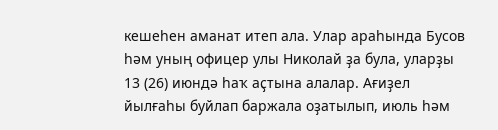кешеһен аманат итеп ала. Улар араһында Бусов һәм уның офицер улы Николай ҙа була, уларҙы 13 (26) июндә һаҡ аҫтына алалар. Ағиҙел йылғаһы буйлап баржала оҙатылып, июль һәм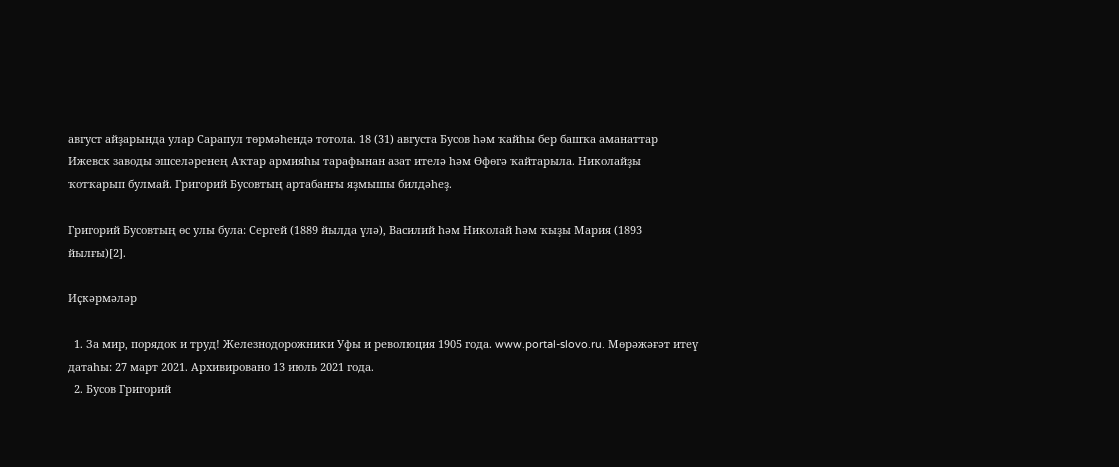август айҙарында улар Сарапул төрмәһендә тотола. 18 (31) августа Бусов һәм ҡайһы бер башҡа аманаттар Ижевск заводы эшселәренең Аҡтар армияһы тарафынан азат ителә һәм Өфөгә ҡайтарыла. Николайҙы ҡотҡарып булмай. Григорий Бусовтың артабанғы яҙмышы билдәһеҙ.

Григорий Бусовтың өс улы була: Сергей (1889 йылда үлә), Василий һәм Николай һәм ҡыҙы Мария (1893 йылғы)[2].

Иҫкәрмәләр

  1. За мир, порядок и труд! Железнодорожники Уфы и революция 1905 года. www.portal-slovo.ru. Мөрәжәғәт итеү датаһы: 27 март 2021. Архивировано 13 июль 2021 года.
  2. Бусов Григорий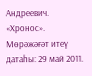Андреевич. «Хронос». Мөрәжәғәт итеү датаһы: 29 май 2011.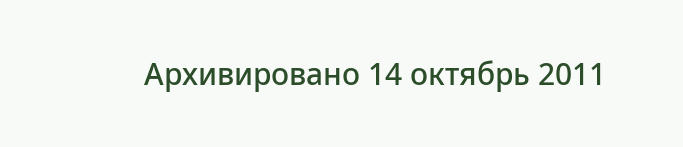Архивировано 14 октябрь 2011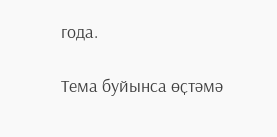года.

Тема буйынса өҫтәмә